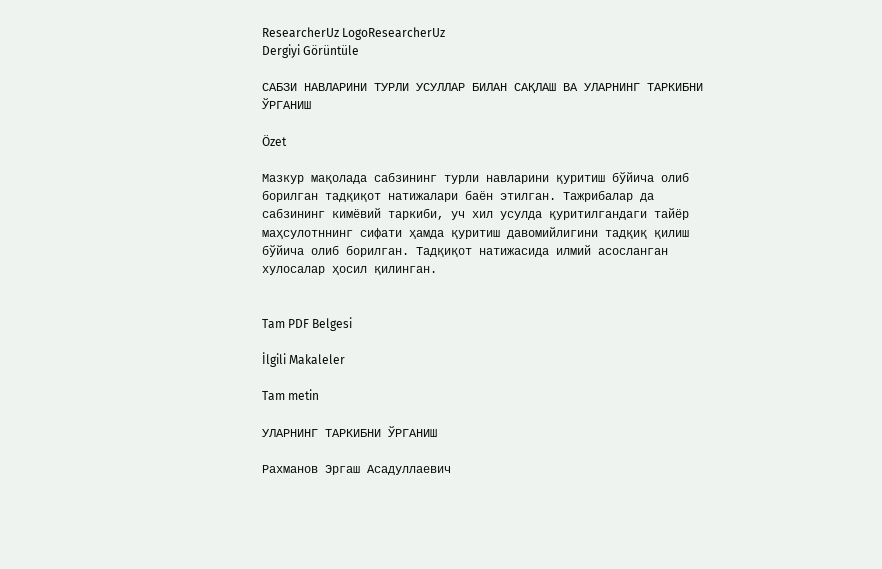ResearcherUz LogoResearcherUz
Dergiyi Görüntüle

САБЗИ НАВЛАРИНИ ТУРЛИ УСУЛЛАР БИЛАН САҚЛАШ ВА УЛАРНИНГ ТАРКИБНИ ЎРГАНИШ

Özet

Мазкур мақолада сабзининг турли навларини қуритиш бўйича олиб борилган тадқиқот натижалари баён этилган. Тажрибалар да сабзининг кимёвий таркиби, уч хил усулда қуритилгандаги тайёр маҳсулотннинг сифати ҳамда қуритиш давомийлигини тадқиқ қилиш бўйича олиб борилган. Тадқиқот натижасида илмий асосланган хулосалар ҳосил қилинган.


Tam PDF Belgesi

İlgili Makaleler

Tam metin

УЛАРНИНГ ТАРКИБНИ ЎРГАНИШ

Рахманов Эргаш Асадуллаевич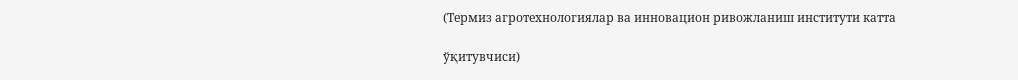(Термиз агротехнологиялар ва инновацион ривожланиш институти катта

ўқитувчиси)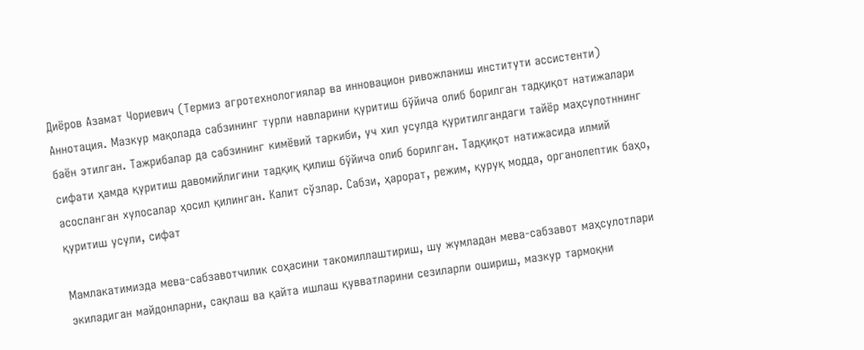Диёров Азамат Чориевич (Термиз агротехнологиялар ва инновацион ривожланиш институти ассистенти) Аннотация. Мазкур мақолада сабзининг турли навларини қуритиш бўйича олиб борилган тадқиқот натижалари баён этилган. Тажрибалар да сабзининг кимёвий таркиби, уч хил усулда қуритилгандаги тайёр маҳсулотннинг сифати ҳамда қуритиш давомийлигини тадқиқ қилиш бўйича олиб борилган. Тадқиқот натижасида илмий асосланган хулосалар ҳосил қилинган. Калит сўзлар. Сабзи, ҳарорат, режим, қуруқ модда, органолептик баҳо, қуритиш усули, сифат

Мамлакатимизда мева-сабзавотчилик соҳасини такомиллаштириш, шу жумладан мева-сабзавот маҳсулотлари экиладиган майдонларни, сақлаш ва қайта ишлаш қувватларини сезиларли ошириш, мазкур тармоқни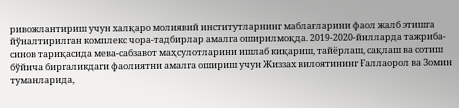ривожлантириш учун халқаро молиявий институтларнинг маблағларини фаол жалб этишга йўналтирилган комплекс чора-тадбирлар амалга оширилмоқда. 2019-2020-йилларда тажриба-синов тариқасида мева-сабзавот маҳсулотларини ишлаб киқариш, тайёрлаш, сақлаш ва сотиш бўйича биргаликдаги фаолиятни амалга ошириш учун Жиззах вилоятининг Ғаллаорол ва Зомин туманларида,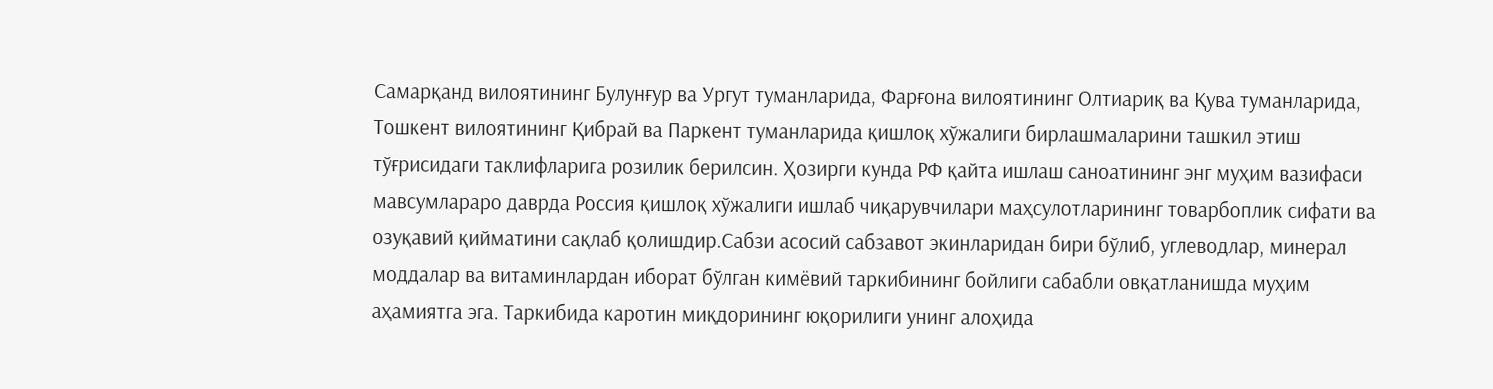Самарқанд вилоятининг Булунғур ва Ургут туманларида, Фарғона вилоятининг Олтиариқ ва Қува туманларида, Тошкент вилоятининг Қибрай ва Паркент туманларида қишлоқ хўжалиги бирлашмаларини ташкил этиш тўғрисидаги таклифларига розилик берилсин. Ҳозирги кунда РФ қайта ишлаш саноатининг энг муҳим вазифаси мавсумлараро даврда Россия қишлоқ хўжалиги ишлаб чиқарувчилари маҳсулотларининг товарбоплик сифати ва озуқавий қийматини сақлаб қолишдир.Сабзи асосий сабзавот экинларидан бири бўлиб, углеводлар, минерал моддалар ва витаминлардан иборат бўлган кимёвий таркибининг бойлиги сабабли овқатланишда муҳим аҳамиятга эга. Таркибида каротин миқдорининг юқорилиги унинг алоҳида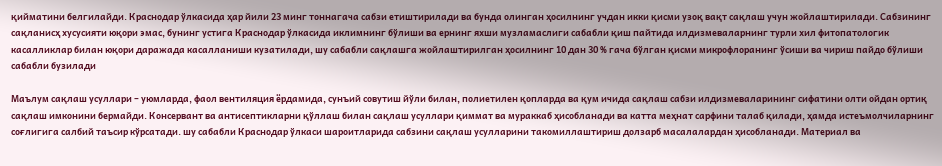қийматини белгилайди. Краснодар ўлкасида ҳар йили 23 минг тоннагача сабзи етиштирилади ва бунда олинган ҳосилнинг учдан икки қисми узоқ вақт сақлаш учун жойлаштирилади. Сабзининг сақланисҳ хусусияти юқори эмас, бунинг устига Краснодар ўлкасида иклимнинг бўлиши ва ернинг яхши музламаслиги сабабли қиш пайтида илдизмеваларнинг турли хил фитопатологик касалликлар билан юқори даражада касалланиши кузатилади, шу сабабли сақлашга жойлаштирилган ҳосилнинг 10 дан 30 % гача бўлган қисми микрофлоранинг ўсиши ва чириш пайдо бўлиши сабабли бузилади

Маълум сақлаш усуллари – уюмларда, фаол вентиляция ёрдамида, сунъий совутиш йўли билан, полиетилен қопларда ва қум ичида сақлаш сабзи илдизмеваларининг сифатини олти ойдан ортиқ сақлаш имконини бермайди. Консервант ва антисептикларни қўллаш билан сақлаш усуллари қиммат ва мураккаб ҳисобланади ва катта меҳнат сарфини талаб қилади, ҳамда истеъмолчиларнинг соғлигига салбий таъсир кўрсатади. шу сабабли Краснодар ўлкаси шароитларида сабзини сақлаш усулларини такомиллаштириш долзарб масалалардан ҳисобланади. Материал ва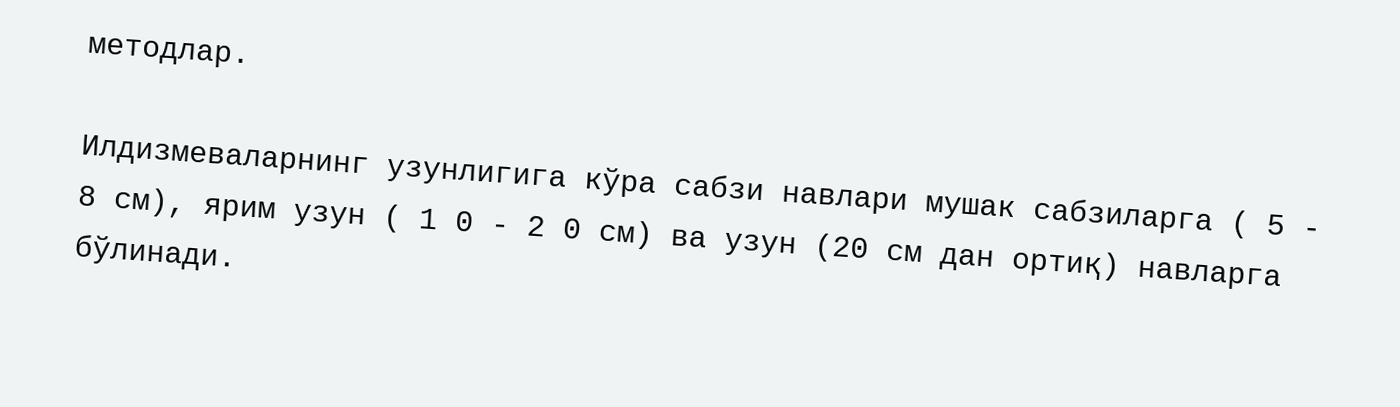методлар.

Илдизмеваларнинг узунлигига кўра сабзи навлари мушак сабзиларга ( 5 - 8 см), ярим узун ( 1 0 - 2 0 см) ва узун (20 см дан ортиқ) навларга бўлинади.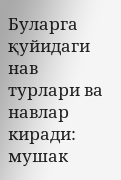Буларга қуйидаги нав турлари ва навлар киради: мушак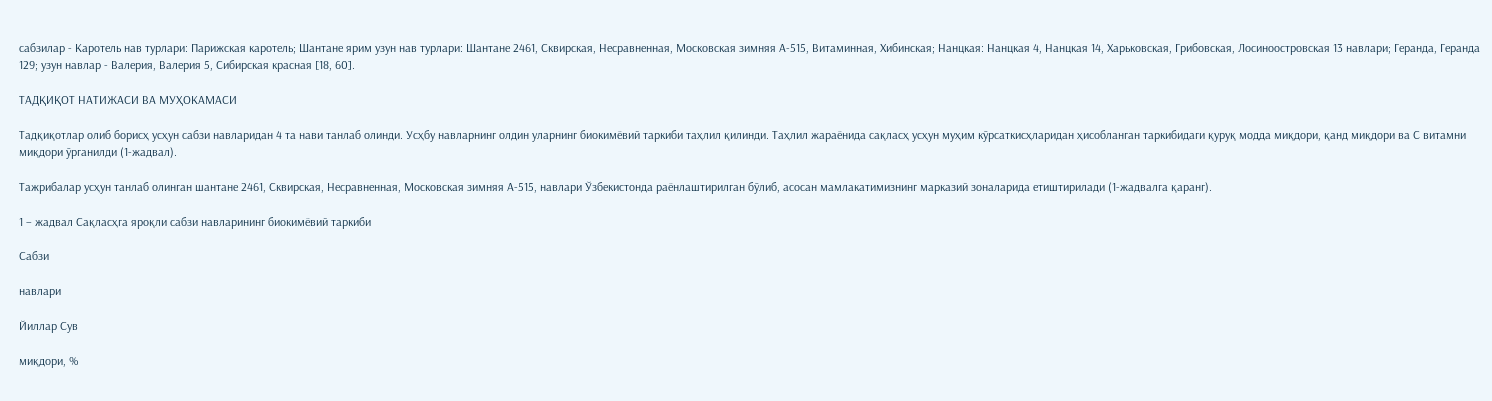сабзилар - Каротель нав турлари: Парижская каротель; Шантане ярим узун нав турлари: Шантане 2461, Сквирская, Несравненная, Московская зимняя А-515, Витаминная, Хибинская; Нанцкая: Нанцкая 4, Нанцкая 14, Харьковская, Грибовская, Лосиноостровская 13 навлари; Геранда, Геранда 129; узун навлар - Валерия, Валерия 5, Сибирская красная [18, 60].

ТАДҚИҚОТ НАТИЖАСИ ВА МУҲОКАМАСИ

Тадқиқотлар олиб борисҳ уcҳун сабзи навларидан 4 та нави танлаб олинди. Усҳбу навларнинг олдин уларнинг биокимёвий таркиби таҳлил қилинди. Таҳлил жараёнида сақласҳ уcҳун муҳим кўрсаткиcҳларидан ҳисобланган таркибидаги қуруқ модда миқдори, қанд миқдори ва С витамни миқдори ўрганилди (1-жадвал).

Тажрибалар уcҳун танлаб олинган шантане 2461, Сквирская, Несравненная, Московская зимняя А-515, навлари Ўзбекистонда раёнлаштирилган бўлиб, асосан мамлакатимизнинг марказий зоналарида етиштирилади (1-жадвалга қаранг).

1 – жадвал Сақласҳга яроқли сабзи навларининг биокимёвий таркиби

Сабзи

навлари

Йиллар Сув

миқдори, %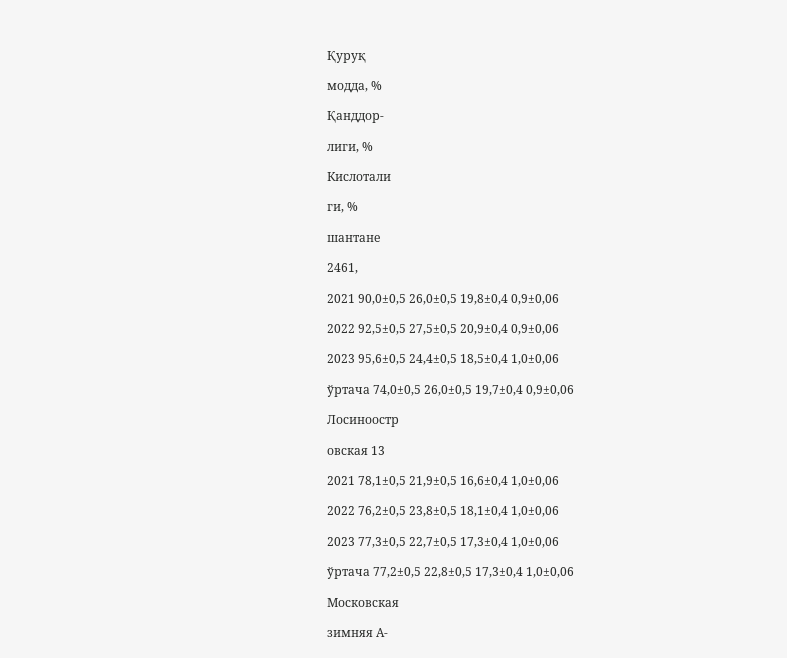Қуруқ

модда, %

Қанддор-

лиги, %

Кислотали

ги, %

шантане

2461,

2021 90,0±0,5 26,0±0,5 19,8±0,4 0,9±0,06

2022 92,5±0,5 27,5±0,5 20,9±0,4 0,9±0,06

2023 95,6±0,5 24,4±0,5 18,5±0,4 1,0±0,06

ўртача 74,0±0,5 26,0±0,5 19,7±0,4 0,9±0,06

Лосиноостр

овская 13

2021 78,1±0,5 21,9±0,5 16,6±0,4 1,0±0,06

2022 76,2±0,5 23,8±0,5 18,1±0,4 1,0±0,06

2023 77,3±0,5 22,7±0,5 17,3±0,4 1,0±0,06

ўртача 77,2±0,5 22,8±0,5 17,3±0,4 1,0±0,06

Московская

зимняя А-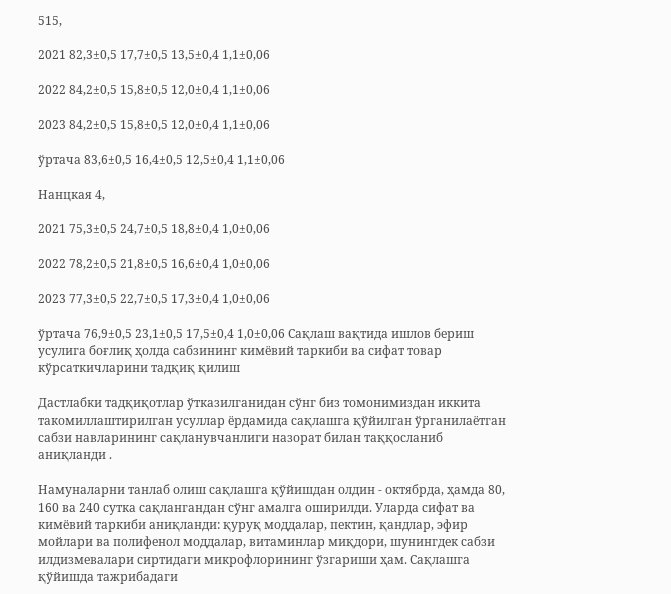515,

2021 82,3±0,5 17,7±0,5 13,5±0,4 1,1±0,06

2022 84,2±0,5 15,8±0,5 12,0±0,4 1,1±0,06

2023 84,2±0,5 15,8±0,5 12,0±0,4 1,1±0,06

ўртача 83,6±0,5 16,4±0,5 12,5±0,4 1,1±0,06

Нанцкая 4,

2021 75,3±0,5 24,7±0,5 18,8±0,4 1,0±0,06

2022 78,2±0,5 21,8±0,5 16,6±0,4 1,0±0,06

2023 77,3±0,5 22,7±0,5 17,3±0,4 1,0±0,06

ўртача 76,9±0,5 23,1±0,5 17,5±0,4 1,0±0,06 Сақлаш вақтида ишлов бериш усулига боғлиқ ҳолда сабзининг кимёвий таркиби ва сифат товар кўрсаткичларини тадқиқ қилиш

Дастлабки тадқиқотлар ўтказилганидан сўнг биз томонимиздан иккита такомиллаштирилган усуллар ёрдамида сақлашга қўйилган ўрганилаётган сабзи навларининг сақланувчанлиги назорат билан таққосланиб аниқланди .

Намуналарни танлаб олиш сақлашга қўйишдан олдин - октябрда, ҳамда 80, 160 ва 240 сутка сақлангандан сўнг амалга оширилди. Уларда сифат ва кимёвий таркиби аниқланди: қуруқ моддалар, пектин, қандлар, эфир мойлари ва полифенол моддалар, витаминлар миқдори, шунингдек сабзи илдизмевалари сиртидаги микрофлорининг ўзгариши ҳам. Сақлашга қўйишда тажрибадаги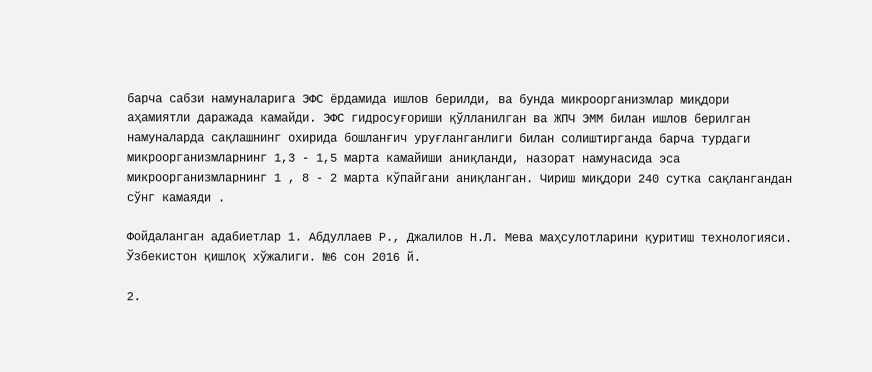барча сабзи намуналарига ЭФС ёрдамида ишлов берилди, ва бунда микроорганизмлар миқдори аҳамиятли даражада камайди. ЭФС гидросуғориши қўлланилган ва ЖПЧ ЭММ билан ишлов берилган намуналарда сақлашнинг охирида бошланғич уруғланганлиги билан солиштирганда барча турдаги микроорганизмларнинг 1,3 - 1,5 марта камайиши аниқланди, назорат намунасида эса микроорганизмларнинг 1 , 8 - 2 марта кўпайгани аниқланган. Чириш миқдори 240 сутка сақлангандан сўнг камаяди .

Фойдаланган адабиетлар 1. Абдуллаев Р., Джалилов Н.Л. Мева маҳсулотларини қуритиш технологияси. Ўзбекистон қишлоқ хўжалиги. №6 сон 2016 й.

2.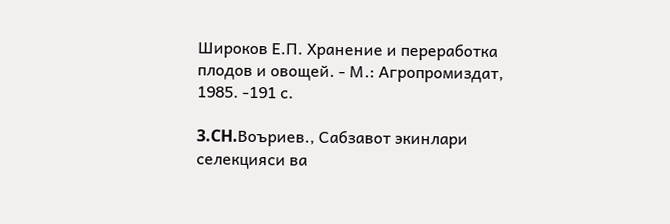Широков Е.П. Хранение и переработка плодов и овощей. - М.: Агропромиздат, 1985. -191 с.

3.CH.Boъриев., Сабзавот экинлари селекцияси ва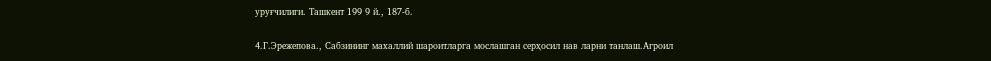уруғчилиги. Ташкент 199 9 й., 187-б.

4.Г.Эрежепова., Сабзининг махаллий шароитларга мослашган серҳосил нав ларни танлаш.Агроил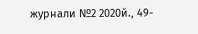журнали №2 2020й., 49-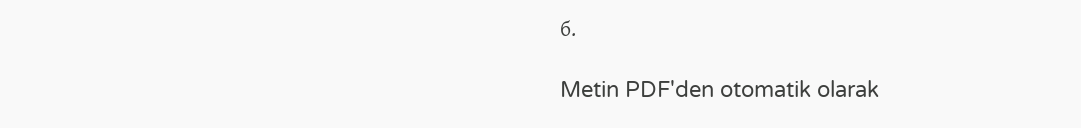б.

Metin PDF'den otomatik olarak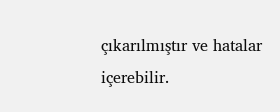çıkarılmıştır ve hatalar içerebilir.